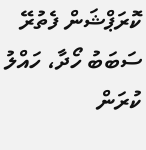ކޮރަޕްޝަން ފެތުރޭ ސަބަބު ހޯދާ، ހައްލު ކުރަން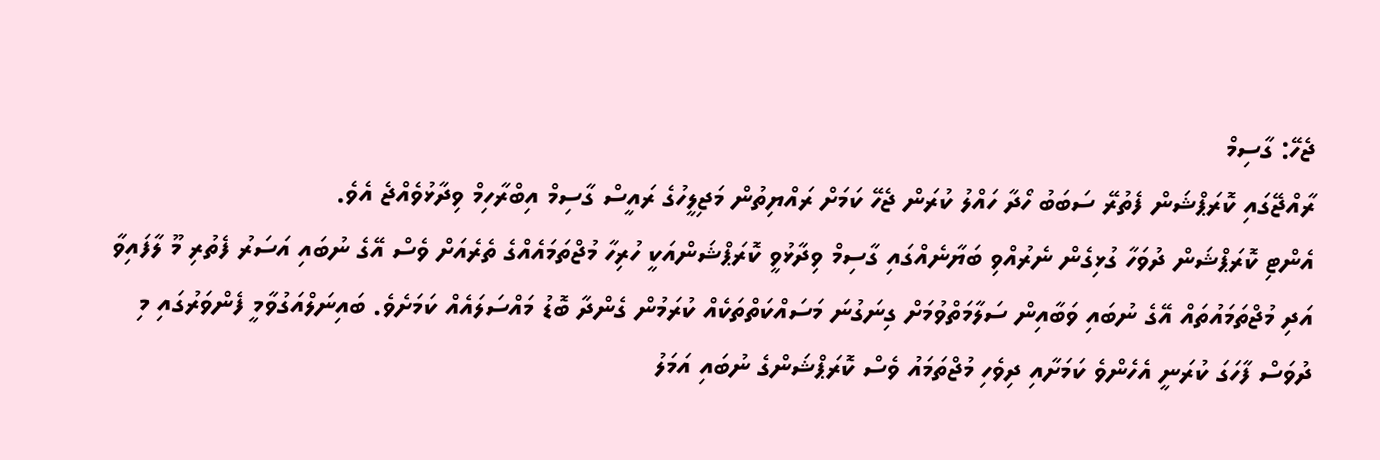ޖެހޭ: ގާސިމް
ރާއްޖޭގައި ކޮރަޕްޝަން ފެތުރޭ ސަބަބު ހޯދާ ހައްލު ކުރަން ޖެހޭ ކަމަށް ރައްޔިތުން މަޖިލީހުގެ ރައީސް ގާސިމް އިބްރާހިމް ވިދާޅުވެއްޖެ އެވެ.
އެންޓި ކޮރަޕްޝަން ދުވަހާ ގުޅިގެން ނެރުއްވި ބަޔާނެއްގައި ގާސިމް ވިދާޅުވީ ކޮރަޕްޝަންއަކީ ހުރިހާ މުޖްތަމައެއްގެ ތެރެއަށް ވެސް އޭގެ ނުބައި އަސަރު ފެތުރި މޫ ލާފައިވާ އަދި މުޖްތަމައުތައް އޭގެ ނުބައި ވަބާއިން ސަލާމަތްވުމަށް ގިނަގުނަ މަސައްކަތްތަކެއް ކުރަމުން ގެންދާ ބޮޑު މައްސަލައެއް ކަމަށެވެ. ބައިނަލްއަގުވާމީ ފެންވަރުގައި މި ދުވަސް ފާހަގަ ކުރަނީ އެހެންވެ ކަމަށާއި ދިވެހި މުޖްތަމައު ވެސް ކޮރަޕްޝަންގެ ނުބައި އަމަލު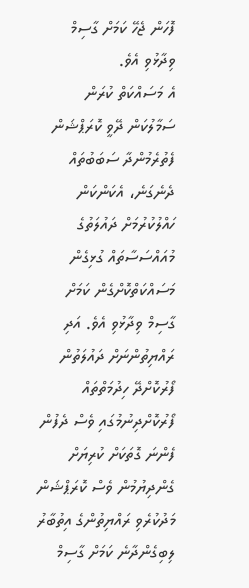ފޮހަން ޖެހޭ ކަމަށް ގާސިމް ވިދާޅުވި އެވެ.
އެ މަސައްކަތް ކުރަން ސަމާލުކަން ދޭވީ ކޮރަޕްޝަން ފެތުރެމުންދާ ސަބަބުތައް ދެނެގަނެ، އެކަންކަން ހައްލުކުރުމަށް ދައުލަތުގެ މުއައްސަސާތައް ގުޅިގެން މަސައްކަތްކޮށްގެން ކަމަށް ގާސިމް ވިދާޅުވި އެވެ. އަދި ރައްޔިތުންނަށް ދައުލަތުން ފޯރުކޮށްދޭ ހިދުމަތްތައް ފޯރުކޮށްދިނުމުގައި ވެސް ދެފުން ފެންނަ ގޮތަކަށް ކުރިޔަށް ގެންދިޔުމުން ވެސް ކޮރަޕްޝަން މަދުކުރެވި ރައްޔިތުންގެ އިތުބާރު ލިބިގެންދާނެ ކަމަށް ގާސިމް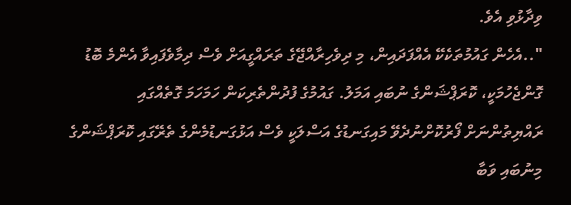ވިދާޅުވި އެވެ.
"..އެހެން ގައުމުތަކެކޭ އެއްފަދައިން، މި ދިވެހިރާއްޖޭގެ ތަރައްގީއަށް ވެސް ދިމާވެފައިވާ އެންމެ ބޮޑު ގޮންޖެހުމަކީ، ކޮރަޕްޝަންގެ ނުބައި އަމަލު. ގައުމުގެ ފުދުންތެރިކަން ހަމަހަމަ ގޮތެއްގައި ރައްޔިތުންނަށް ފޯރުކޮށްނުދެވޭ މައިގަނޑުގެ އަސްލަކީ ވެސް އަޅުގަނޑުމެންގެ ތެރޭގައި ކޮރަޕްޝަންގެ މިނުބައި ވަބާ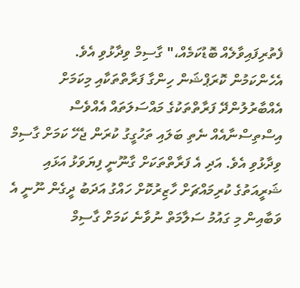ފެތުރިފައިވާލެއް ބޮޑުކަމެއް،" ގާސިމް ވިދާޅުވި އެވެ.
އެހެންކަމުން ކޮރަޕްޝަން ހިންގާ ފަރާތްތަކާއި މިކަމަށް އެއްބާރުލުންދޭ ފަރާތްތަކުގެ މައްސަލަތައް އެއްވެސް އިސްތިސްނާއެއް ނެތި ބަލައި ތަހުގީގު ކުރަން ޖެހޭ ކަމަށް ގާސިމް ވިދާޅުވި އެވެ. އަދި އެ ފަރާތްތަކަށް ގާނޫނީ ފިޔަވަޅު އަޅައި ޝަރީއަތުގެ ކުރިމައްޗަށް ހާޒިރުކޮށް ހައްގު އަދަބު ދީގެން ނޫނީ އެ ވަބާއިން މި ގައުމު ސަލާމަތް ނުވާނެ ކަމަށް ގާސިމް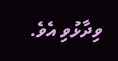ވިދާޅުވި އެވެ.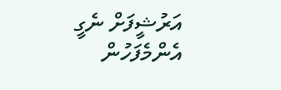އަރުޝީފަށް ނެގީ
އެންމެފަހުން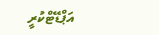އަޕްޑޭޓްކުރީ